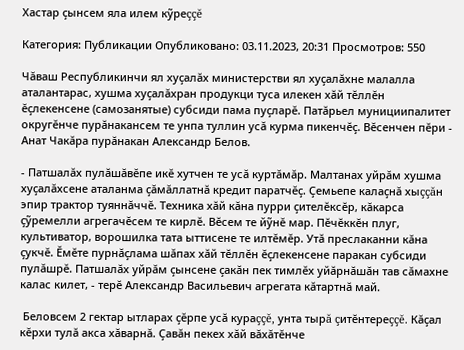Хастар çынсем яла илем кỹреççĕ

Категория: Публикации Опубликовано: 03.11.2023, 20:31 Просмотров: 550

Чăваш Республикинчи ял хуçалăх министерстви ял хуçалăхне малалла аталантарас, хушма хуçалăхран продукци туса илекен хăй тĕллĕн ĕçлекенсене (самозанятые) субсиди пама пуçларĕ. Патăрьел мунициипалитет округĕнче пурăнакансем те унпа туллин усă курма пикенчĕç. Вĕсенчен пĕри - Анат Чакăра пурăнакан Александр Белов.

- Патшалăх пулăшăвĕпе икĕ хутчен те усă куртăмăр. Малтанах уйрăм хушма хуçалăхсене аталанма çăмăллатнă кредит паратчĕç. Çемьепе калаçнă хыççăн эпир трактор туяннăччĕ. Техника хăй кăна пурри çителĕксĕр, кăкарса çỹремелли агрегачĕсем те кирлĕ. Вĕсем те йỹнĕ мар. Пĕчĕккĕн плуг, культиватор, ворошилка тата ыттисене те илтĕмĕр. Утă преслаканни кăна çукчĕ. Ĕмĕте пурнăçлама шăпах хăй тĕллĕн ĕçлекенсене паракан субсиди пулăшрĕ. Патшалăх уйрăм çынсене çакăн пек тимлĕх уйăрнăшăн тав сăмахне калас килет, - терĕ Александр Васильевич агрегата кăтартнă май.

 Беловсем 2 гектар ытларах çĕрпе усă кураççĕ, унта тырă çитĕнтереççĕ. Кăçал кĕрхи тулă акса хăварнă. Çавăн пекех хăй вăхăтĕнче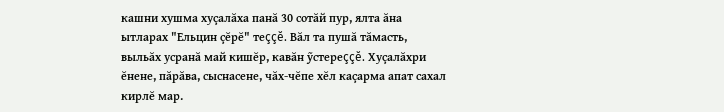кашни хушма хуçалăха панă 30 сотăй пур, ялта ăна ытларах "Ельцин çĕрĕ" теççĕ. Вăл та пушă тăмасть, выльăх усранă май кишĕр, кавăн ỹстереççĕ. Хуçалăхри ĕнене, пăрăва, сыснасене, чăх-чĕпе хĕл каçарма апат сахал кирлĕ мар.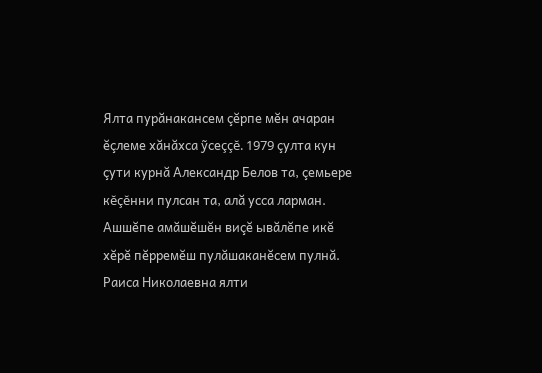Ялта пурăнакансем çĕрпе мĕн ачаран ĕçлеме хăнăхса ỹсеççĕ. 1979 çулта кун çути курнă Александр Белов та, çемьере кĕçĕнни пулсан та, алă усса ларман. Ашшĕпе амăшĕшĕн виçĕ ывăлĕпе икĕ хĕрĕ пĕрремĕш пулăшаканĕсем пулнă. Раиса Николаевна ялти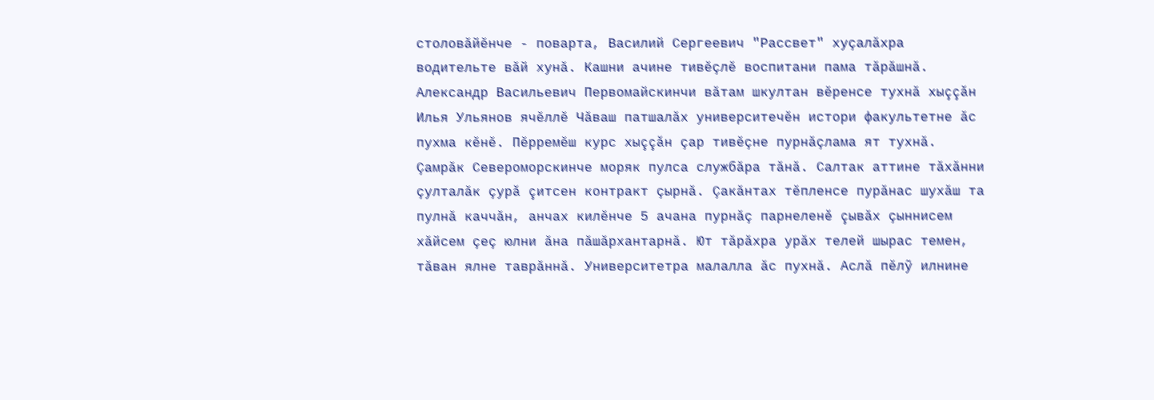столовăйĕнче - поварта, Василий Сергеевич "Рассвет" хуçалăхра водительте вăй хунă. Кашни ачине тивĕçлĕ воспитани пама тăрăшнă. Александр Васильевич Первомайскинчи вăтам шкултан вĕренсе тухнă хыççăн Илья Ульянов ячĕллĕ Чăваш патшалăх университечĕн истори факультетне ăс пухма кĕнĕ. Пĕрремĕш курс хыççăн çар тивĕçне пурнăçлама ят тухнă. Çамрăк Североморскинче моряк пулса службăра тăнă. Салтак аттине тăхăнни çулталăк çурă çитсен контракт çырнă. Çакăнтах тĕпленсе пурăнас шухăш та пулнă каччăн, анчах килĕнче 5 ачана пурнăç парнеленĕ çывăх çыннисем хăйсем çеç юлни ăна пăшăрхантарнă. Ют тăрăхра урăх телей шырас темен, тăван ялне таврăннă. Университетра малалла ăс пухнă. Аслă пĕлỹ илнине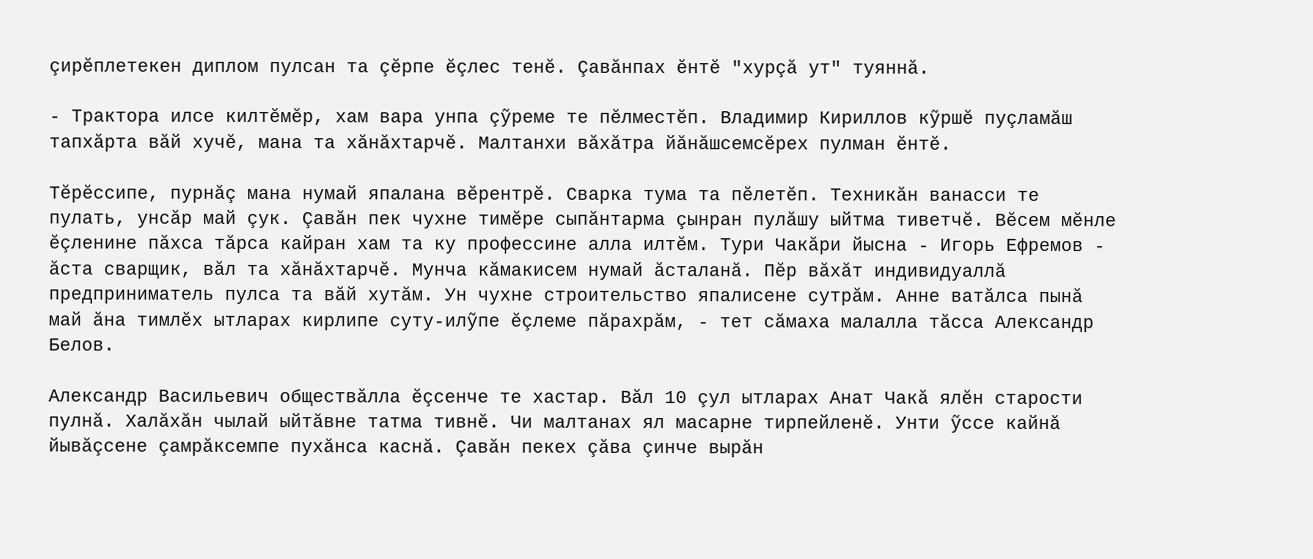çирĕплетекен диплом пулсан та çĕрпе ĕçлес тенĕ. Çавăнпах ĕнтĕ "хурçă ут" туяннă.

- Трактора илсе килтĕмĕр, хам вара унпа çỹреме те пĕлместĕп. Владимир Кириллов кỹршĕ пуçламăш тапхăрта вăй хучĕ, мана та хăнăхтарчĕ. Малтанхи вăхăтра йăнăшсемсĕрех пулман ĕнтĕ.

Тĕрĕссипе, пурнăç мана нумай япалана вĕрентрĕ. Сварка тума та пĕлетĕп. Техникăн ванасси те пулать, унсăр май çук. Çавăн пек чухне тимĕре сыпăнтарма çынран пулăшу ыйтма тиветчĕ. Вĕсем мĕнле ĕçленине пăхса тăрса кайран хам та ку профессине алла илтĕм. Тури Чакăри йысна - Игорь Ефремов - ăста сварщик, вăл та хăнăхтарчĕ. Мунча кăмакисем нумай ăсталанă. Пĕр вăхăт индивидуаллă предприниматель пулса та вăй хутăм. Ун чухне строительство япалисене сутрăм. Анне ватăлса пынă май ăна тимлĕх ытларах кирлипе суту-илỹпе ĕçлеме пăрахрăм, - тет сăмаха малалла тăсса Александр Белов.

Александр Васильевич обществăлла ĕçсенче те хастар. Вăл 10 çул ытларах Анат Чакă ялĕн старости пулнă. Халăхăн чылай ыйтăвне татма тивнĕ. Чи малтанах ял масарне тирпейленĕ. Унти ỹссе кайнă йывăçсене çамрăксемпе пухăнса каснă. Çавăн пекех çăва çинче вырăн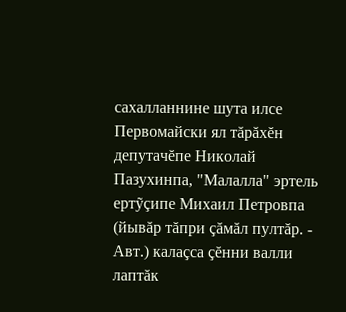сахалланнине шута илсе Первомайски ял тăрăхĕн депутачĕпе Николай Пазухинпа, "Малалла" эртель ертỹçипе Михаил Петровпа (йывăр тăпри çăмăл пултăр. - Авт.) калаçса çĕнни валли лаптăк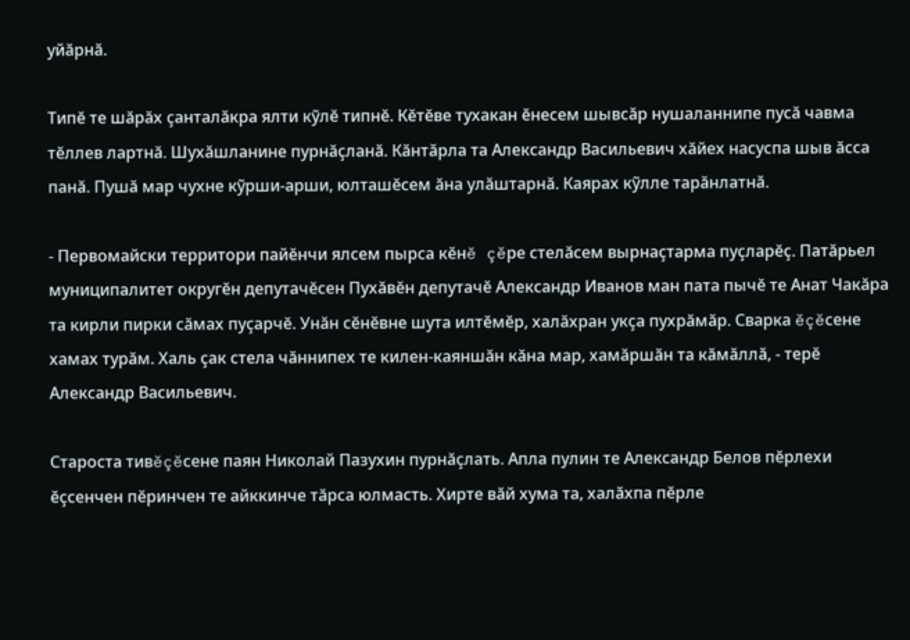уйăрнă.

Типĕ те шăрăх çанталăкра ялти кỹлĕ типнĕ. Кĕтĕве тухакан ĕнесем шывсăр нушаланнипе пусă чавма тĕллев лартнă. Шухăшланине пурнăçланă. Кăнтăрла та Александр Васильевич хăйех насуспа шыв ăсса панă. Пушă мар чухне кỹрши-арши, юлташĕсем ăна улăштарнă. Каярах кỹлле тарăнлатнă.

- Первомайски территори пайĕнчи ялсем пырса кĕнĕ çĕре стелăсем вырнаçтарма пуçларĕç. Патăрьел муниципалитет округĕн депутачĕсен Пухăвĕн депутачĕ Александр Иванов ман пата пычĕ те Анат Чакăра та кирли пирки сăмах пуçарчĕ. Унăн сĕнĕвне шута илтĕмĕр, халăхран укçа пухрăмăр. Сварка ĕçĕсене хамах турăм. Халь çак стела чăннипех те килен-каяншăн кăна мар, хамăршăн та кăмăллă, - терĕ Александр Васильевич.

Староста тивĕçĕсене паян Николай Пазухин пурнăçлать. Апла пулин те Александр Белов пĕрлехи ĕçсенчен пĕринчен те айккинче тăрса юлмасть. Хирте вăй хума та, халăхпа пĕрле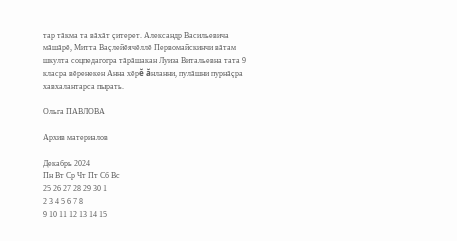тар тăкма та вăхăт çитерет. Александр Васильевича мăшăрĕ, Митта Ваçлейĕячĕллĕ Первомайскинчи вăтам шкулта соцпедагогра тăрăшакан Луиза Витальевна тата 9 класра вĕренекен Анна хĕрĕ ăнланни, пулăшни пурнăçра хавхалантарса пырать.

Ольга ПАВЛОВА

Архив материалов

Декабрь 2024
Пн Вт Ср Чт Пт Сб Вс
25 26 27 28 29 30 1
2 3 4 5 6 7 8
9 10 11 12 13 14 15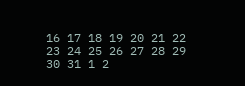16 17 18 19 20 21 22
23 24 25 26 27 28 29
30 31 1 2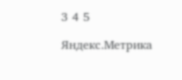3 4 5

Яндекс.Метрика